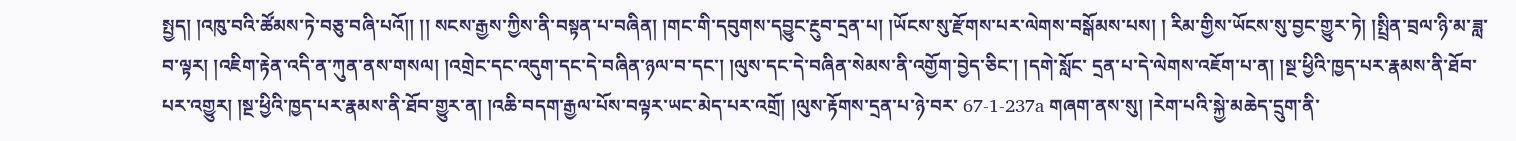སྤྱད། །འཁུ་བའི་ཚོམས་ཏེ་བཅུ་བཞི་པའོ།། །། སངས་རྒྱས་ཀྱིས་ནི་བསྟན་པ་བཞིན། །གང་གི་དབུགས་དབྱུང་རྔུབ་དྲན་པ། །ཡོངས་སུ་རྫོགས་པར་ལེགས་བསྒོམས་པས། ། རིམ་གྱིས་ཡོངས་སུ་བྱང་གྱུར་ཏེ། །སྤྲིན་བྲལ་ཉི་མ་ཟླ་བ་ལྟར། །འཇིག་རྟེན་འདི་ན་ཀུན་ནས་གསལ། །འགྲེང་དང་འདུག་དང་དེ་བཞིན་ཉལ་བ་དང་། །ལུས་དང་དེ་བཞིན་སེམས་ནི་འགྱོག་བྱེད་ཅིང་། །དགེ་སློང་ དྲན་པ་དེ་ལེགས་འཇོག་པ་ན། །སྔ་ཕྱིའི་ཁྱད་པར་རྣམས་ནི་ཐོབ་པར་འགྱུར། །སྔ་ཕྱིའི་ཁྱད་པར་རྣམས་ནི་ཐོབ་གྱུར་ན། །འཆི་བདག་རྒྱལ་པོས་བལྟར་ཡང་མེད་པར་འགྲོ། །ལུས་རྟོགས་དྲན་པ་ཉེ་བར་ 67-1-237a གཞག་ནས་སུ། །རེག་པའི་སྐྱེ་མཆེད་དྲུག་ནི་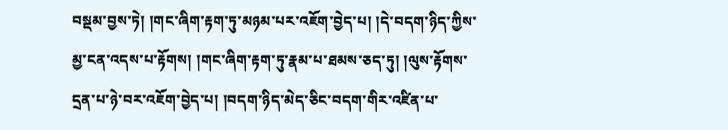བསྡམ་བྱས་ཏེ། །གང་ཞིག་རྟག་ཏུ་མཉམ་པར་འཇོག་བྱེད་པ། །དེ་བདག་ཉིད་ཀྱིས་མྱ་ངན་འདས་པ་རྟོགས། །གང་ཞིག་རྟག་ཏུ་རྣམ་པ་ཐམས་ཅད་ཏུ། །ལུས་རྟོགས་ དྲན་པ་ཉེ་བར་འཇོག་བྱེད་པ། །བདག་ཉིད་མེད་ཅིང་བདག་གིར་འཛིན་པ་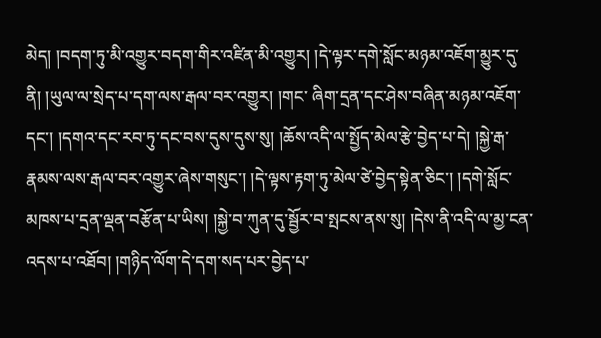མེད། །བདག་ཏུ་མི་འགྱུར་བདག་གིར་འཛིན་མི་འགྱུར། །དེ་ལྟར་དགེ་སློང་མཉམ་འཇོག་མྱུར་དུ་ནི། །ཡུལ་ལ་སྲེད་པ་དག་ལས་རྒལ་བར་འགྱུར། །གང་ ཞིག་དྲན་དང་ཤེས་བཞིན་མཉམ་འཇོག་དང་། །དགའ་དང་རབ་ཏུ་དང་བས་དུས་དུས་སུ། །ཆོས་འདི་ལ་སྤྱོད་མེལ་རྩེ་བྱེད་པ་དེ། །སྐྱེ་རྒ་རྣམས་ལས་རྒལ་བར་འགྱུར་ཞེས་གསུང་། །དེ་ལྟས་རྟག་ཏུ་མེལ་ཙེ་བྱེད་སྟེན་ཅིང་། །དགེ་སློང་ མཁས་པ་དྲན་ལྡན་བརྩོན་པ་ཡིས། །སྐྱེ་བ་ཀུན་དུ་སྦྱོར་བ་སྤངས་ནས་སུ། །དེས་ནི་འདི་ལ་མྱ་ངན་འདས་པ་འཐོབ། །གཉིད་ལོག་དེ་དག་སད་པར་བྱེད་པ་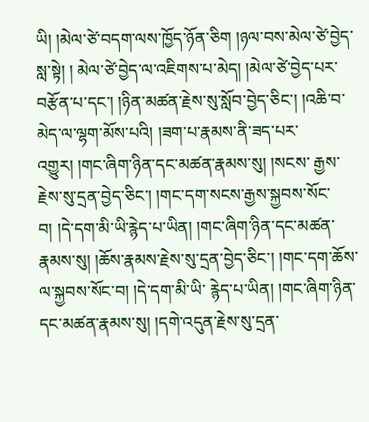ཡི། །མེལ་ཙེ་བདག་ལས་ཁྱོད་ཉོན་ཅིག །ཉལ་བས་མེལ་ཙེ་བྱེད་སླ་སྟེ། ། མེལ་ཙེ་བྱེད་ལ་འཇིགས་པ་མེད། །མེལ་ཙེ་བྱེད་པར་བརྩོན་པ་དང་། །ཉིན་མཚན་རྗེས་སུ་སློབ་བྱེད་ཅིང་། །འཆི་བ་མེད་ལ་ལྷག་མོས་པའི། །ཟག་པ་རྣམས་ནི་ཟད་པར་འགྱུར། །གང་ཞིག་ཉིན་དང་མཚན་རྣམས་སུ། །སངས་ རྒྱས་རྗེས་སུ་དྲན་བྱེད་ཅིང་། །གང་དག་སངས་རྒྱས་སྐྱབས་སོང་བ། །དེ་དག་མི་ཡི་རྙེད་པ་ཡིན། །གང་ཞིག་ཉིན་དང་མཚན་རྣམས་སུ། །ཆོས་རྣམས་རྗེས་སུ་དྲན་བྱེད་ཅིང་། །གང་དག་ཆོས་ལ་སྐྱབས་སོང་བ། །དེ་དག་མི་ཡི་ རྙེད་པ་ཡིན། །གང་ཞིག་ཉིན་དང་མཚན་རྣམས་སུ། །དགེ་འདུན་རྗེས་སུ་དྲན་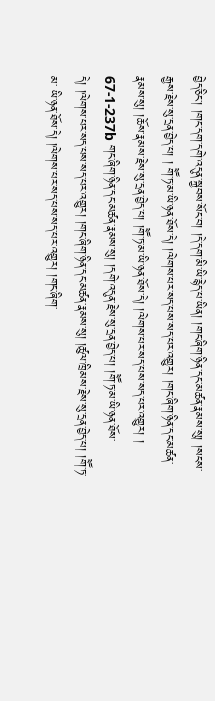བྱེད་ཅིང་། །གང་དག་དགེ་འདུན་སྐྱབས་སོང་བ། །དེ་དག་མི་ཡི་རྙེད་པ་ཡིན། །གང་ཞིག་ཉིན་དང་མཚན་རྣམས་སུ། །སངས་རྒྱས་རྗེས་སུ་དྲན་བྱེད་པ། ། གཽ་ཏ་མ་ཡི་ཉན་ཐོས་དེ། །ལེགས་པར་སད་པས་སད་པར་འགྱུར། །གང་ཞིག་ཉིན་དང་མཚན་རྣམས་སུ། །ཆོས་རྣམས་རྗེས་སུ་དྲན་བྱེད་པ། །གཽ་ཏ་མ་ཡི་ཉན་ཐོས་དེ། །ལེགས་པར་སད་པས་སད་པར་འགྱུར། ། 67-1-237b གང་ཞིག་ཉིན་དང་མཚན་རྣམས་སུ། །དགེ་འདུན་རྗེས་སུ་དྲན་བྱེད་པ། །གཽ་ཏ་མ་ཡི་ཉན་ཐོས་དེ། །ལེགས་པར་སད་པས་སད་པར་འགྱུར། །གང་ཞིག་ཉིན་དང་མཚན་རྣམས་སུ། །ཚུལ་ཁྲིམས་རྗེས་སུ་དྲན་བྱེད་པ། །གཽ་ཏ་མ་ ཡི་ཉན་ཐོས་དེ། །ལེགས་པར་སད་པས་སད་པར་འགྱུར། །གང་ཞིག་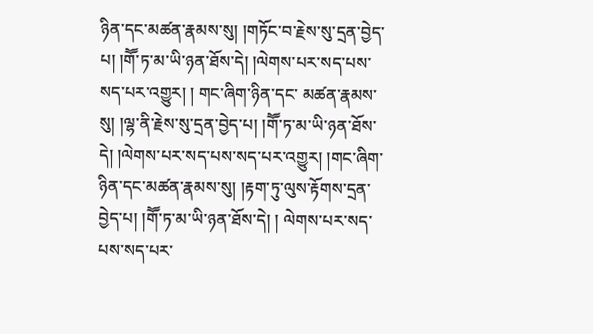ཉིན་དང་མཚན་རྣམས་སུ། །གཏོང་བ་རྗེས་སུ་དྲན་བྱེད་པ། །གཽ་ཏ་མ་ཡི་ཉན་ཐོས་དེ། །ལེགས་པར་སད་པས་སད་པར་འགྱུར། ། གང་ཞིག་ཉིན་དང་ མཚན་རྣམས་སུ། །ལྷ་ནི་རྗེས་སུ་དྲན་བྱེད་པ། །གཽ་ཏ་མ་ཡི་ཉན་ཐོས་དེ། །ལེགས་པར་སད་པས་སད་པར་འགྱུར། །གང་ཞིག་ཉིན་དང་མཚན་རྣམས་སུ། །རྟག་ཏུ་ལུས་རྟོགས་དྲན་བྱེད་པ། །གཽ་ཏ་མ་ཡི་ཉན་ཐོས་དེ། ། ལེགས་པར་སད་པས་སད་པར་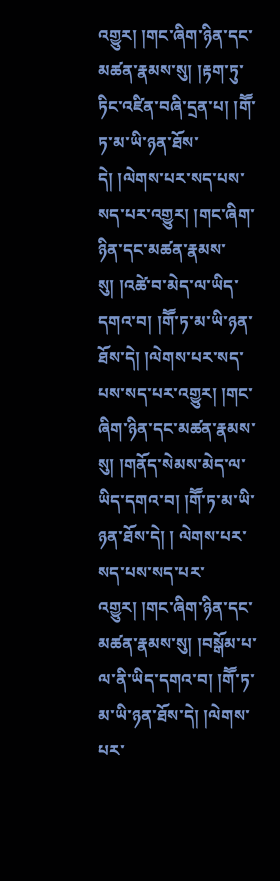འགྱུར། །གང་ཞིག་ཉིན་དང་མཚན་རྣམས་སུ། །རྟག་ཏུ་ཏིང་འཛིན་བཞི་དྲན་པ། །གཽ་ཏ་མ་ཡི་ཉན་ཐོས་དེ། །ལེགས་པར་སད་པས་སད་པར་འགྱུར། །གང་ཞིག་ཉིན་དང་མཚན་རྣམས་ སུ། །འཚེ་བ་མེད་ལ་ཡིད་དགའ་བ། །གཽ་ཏ་མ་ཡི་ཉན་ཐོས་དེ། །ལེགས་པར་སད་པས་སད་པར་འགྱུར། །གང་ཞིག་ཉིན་དང་མཚན་རྣམས་སུ། །གནོད་སེམས་མེད་ལ་ཡིད་དགའ་བ། །གཽ་ཏ་མ་ཡི་ཉན་ཐོས་དེ། ། ལེགས་པར་སད་པས་སད་པར་འགྱུར། །གང་ཞིག་ཉིན་དང་མཚན་རྣམས་སུ། །བསྒོམ་པ་ལ་ནི་ཡིད་དགའ་བ། །གཽ་ཏ་མ་ཡི་ཉན་ཐོས་དེ། །ལེགས་པར་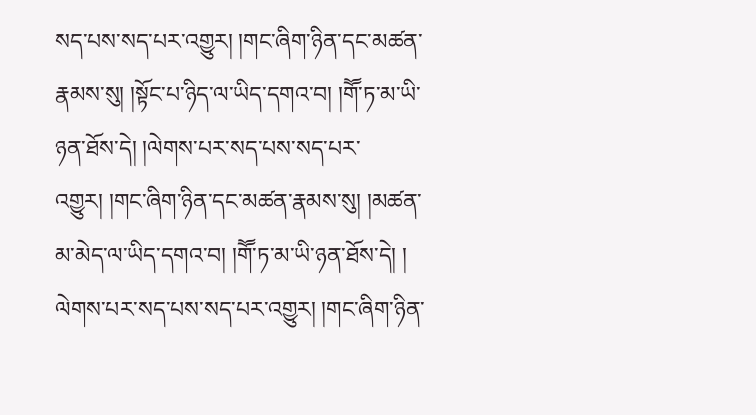སད་པས་སད་པར་འགྱུར། །གང་ཞིག་ཉིན་དང་མཚན་ རྣམས་སུ། །སྟོང་པ་ཉིད་ལ་ཡིད་དགའ་བ། །གཽ་ཏ་མ་ཡི་ཉན་ཐོས་དེ། །ལེགས་པར་སད་པས་སད་པར་འགྱུར། །གང་ཞིག་ཉིན་དང་མཚན་རྣམས་སུ། །མཚན་མ་མེད་ལ་ཡིད་དགའ་བ། །གཽ་ཏ་མ་ཡི་ཉན་ཐོས་དེ། ། ལེགས་པར་སད་པས་སད་པར་འགྱུར། །གང་ཞིག་ཉིན་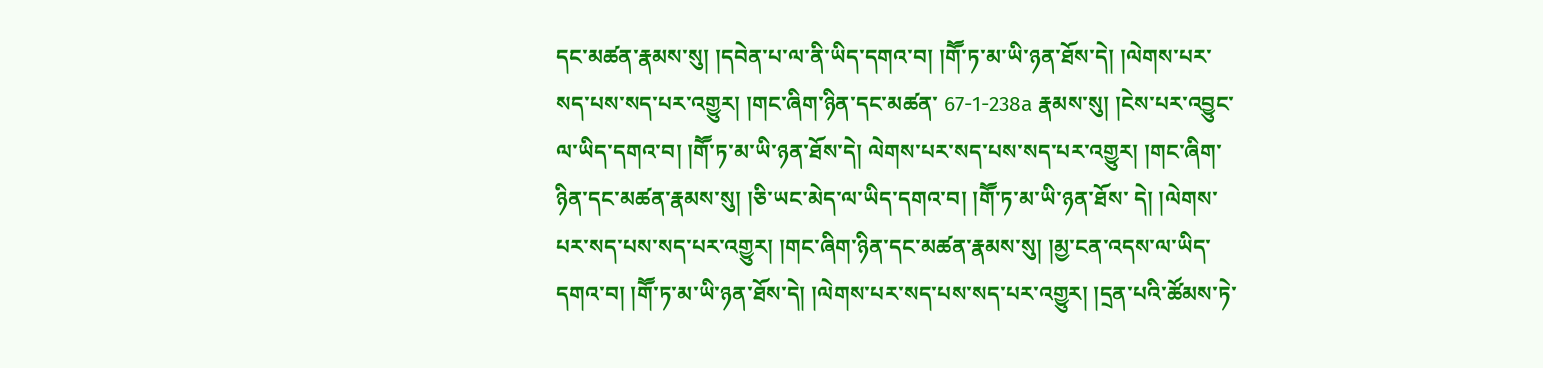དང་མཚན་རྣམས་སུ། །དབེན་པ་ལ་ནི་ཡིད་དགའ་བ། །གཽ་ཏ་མ་ཡི་ཉན་ཐོས་དེ། །ལེགས་པར་སད་པས་སད་པར་འགྱུར། །གང་ཞིག་ཉིན་དང་མཚན་ 67-1-238a རྣམས་སུ། །ངེས་པར་འབྱུང་ལ་ཡིད་དགའ་བ། །གཽ་ཏ་མ་ཡི་ཉན་ཐོས་དེ། ལེགས་པར་སད་པས་སད་པར་འགྱུར། །གང་ཞིག་ཉིན་དང་མཚན་རྣམས་སུ། །ཅི་ཡང་མེད་ལ་ཡིད་དགའ་བ། །གཽ་ཏ་མ་ཡི་ཉན་ཐོས་ དེ། །ལེགས་པར་སད་པས་སད་པར་འགྱུར། །གང་ཞིག་ཉིན་དང་མཚན་རྣམས་སུ། །མྱ་ངན་འདས་ལ་ཡིད་དགའ་བ། །གཽ་ཏ་མ་ཡི་ཉན་ཐོས་དེ། །ལེགས་པར་སད་པས་སད་པར་འགྱུར། །དྲན་པའི་ཚོམས་ཏེ་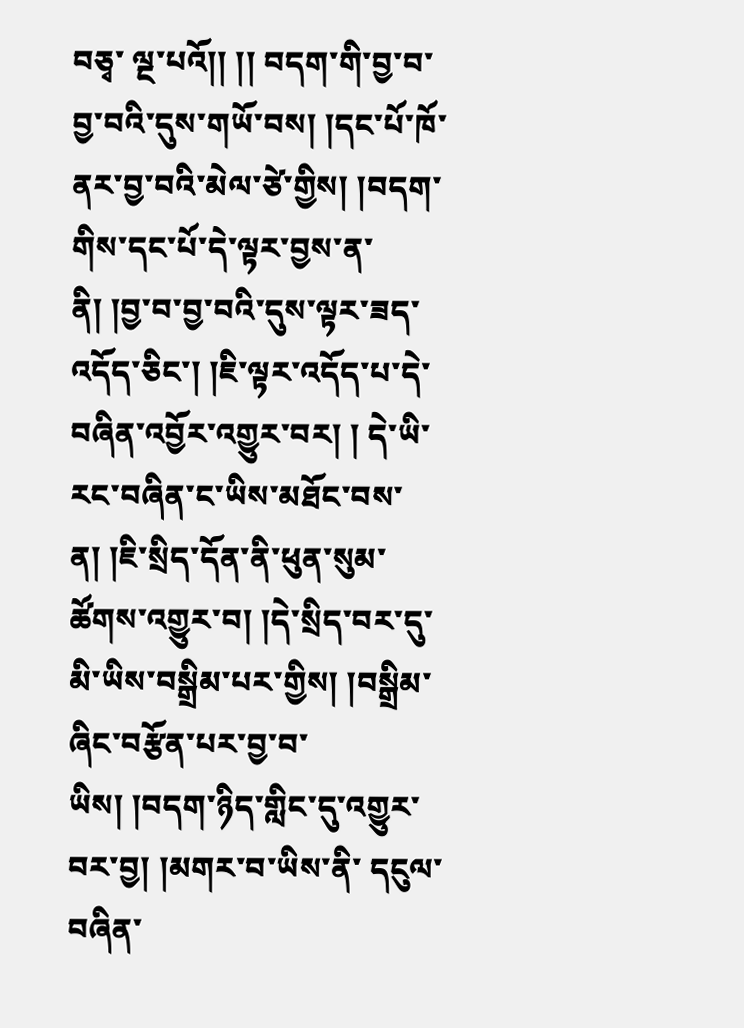བཅྭ་ ལྔ་པའོ།། །། བདག་གི་བྱ་བ་བྱ་བའི་དུས་གཡོ་བས། །དང་པོ་ཁོ་ནར་བྱ་བའི་མེལ་ཙེ་གྱིས། །བདག་གིས་དང་པོ་དེ་ལྟར་བྱས་ན་ནི། །བྱ་བ་བྱ་བའི་དུས་ལྟར་ཟད་འདོད་ཅིང་། །ཇི་ལྟར་འདོད་པ་དེ་བཞིན་འབྱོར་འགྱུར་བར། ། དེ་ཡི་རང་བཞིན་ང་ཡིས་མཐོང་བས་ན། །ཇི་སྲིད་དོན་ནི་ཕུན་སུམ་ཚོགས་འགྱུར་བ། །དེ་སྲིད་བར་དུ་མི་ཡིས་བསྒྲིམ་པར་གྱིས། །བསྒྲིམ་ཞིང་བརྩོན་པར་བྱ་བ་ཡིས། །བདག་ཉིད་གླིང་དུ་འགྱུར་བར་བྱ། །མགར་བ་ཡིས་ནི་ དངུལ་བཞིན་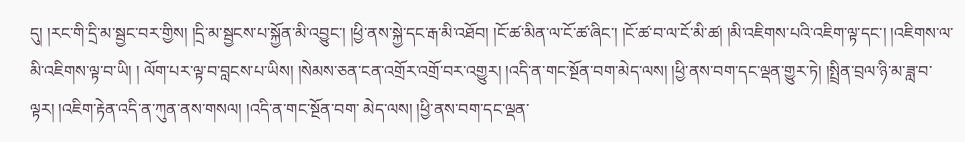དུ། །རང་གི་དྲི་མ་སྦྱང་བར་གྱིས། །དྲི་མ་སྦྱངས་པ་སྐྱོན་མི་འབྱུང་། །ཕྱི་ནས་སྐྱེ་དང་རྒ་མི་འཐོབ། །ངོ་ཚ་མིན་ལ་ངོ་ཚ་ཞིང་། །ངོ་ཚ་བ་ལ་ངོ་མི་ཚ། །མི་འཇིགས་པའི་འཇིག་ལྟ་དང་། །འཇིགས་ལ་མི་འཇིགས་ལྟ་བ་ཡི། ། ལོག་པར་ལྟ་བ་བླངས་པ་ཡིས། །སེམས་ཅན་ངན་འགྲོར་འགྲོ་བར་འགྱུར། །འདི་ན་གང་སྔོན་བག་མེད་ལས། །ཕྱི་ནས་བག་དང་ལྡན་གྱུར་ཏེ། །སྤྲིན་བྲལ་ཉི་མ་ཟླ་བ་ལྟར། །འཇིག་རྟེན་འདི་ན་ཀུན་ནས་གསལ། །འདི་ན་གང་སྔོན་བག་ མེད་ལས། །ཕྱི་ནས་བག་དང་ལྡན་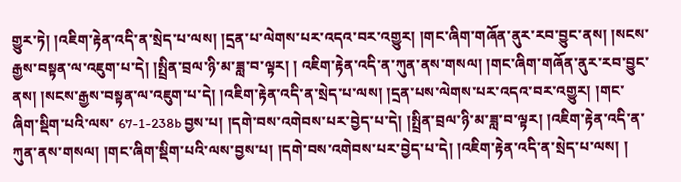གྱུར་ཏེ། །འཇིག་རྟེན་འདི་ན་སྲེད་པ་ལས། །དྲན་པ་ལེགས་པར་འདའ་བར་འགྱུར། །གང་ཞིག་གཞོན་ནུར་རབ་བྱུང་ནས། །སངས་རྒྱས་བསྟན་ལ་འཇུག་པ་དེ། །སྤྲིན་བྲལ་ཉི་མ་ཟླ་བ་ལྟར། ། འཇིག་རྟེན་འདི་ན་ཀུན་ནས་གསལ། །གང་ཞིག་གཞོན་ནུར་རབ་བྱུང་ནས། །སངས་རྒྱས་བསྟན་ལ་འཇུག་པ་དེ། །འཇིག་རྟེན་འདི་ན་སྲེད་པ་ལས། །དྲན་པས་ལེགས་པར་འདའ་བར་འགྱུར། །གང་ཞིག་སྡིག་པའི་ལས་ 67-1-238b བྱས་པ། །དགེ་བས་འགེབས་པར་བྱེད་པ་དེ། །སྤྲིན་བྲལ་ཉི་མ་ཟླ་བ་ལྟར། །འཇིག་རྟེན་འདི་ན་ཀུན་ནས་གསལ། །གང་ཞིག་སྡིག་པའི་ལས་བྱས་པ། །དགེ་བས་འགེབས་པར་བྱེད་པ་དེ། །འཇིག་རྟེན་འདི་ན་སྲེད་པ་ལས། །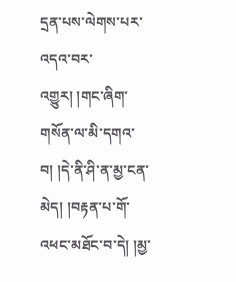དྲན་པས་ལེགས་པར་འདའ་བར་འགྱུར། །གང་ཞིག་གསོན་ལ་མི་དགའ་བ། །དེ་ནི་ཤི་ན་མྱ་ངན་མེད། །བརྟན་པ་གོ་འཕང་མཐོང་བ་དེ། །མྱ་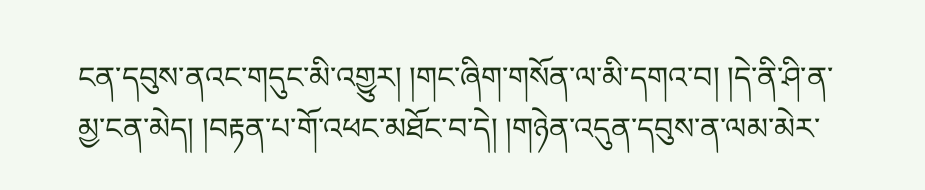ངན་དབུས་ནའང་གདུང་མི་འགྱུར། །གང་ཞིག་གསོན་ལ་མི་དགའ་བ། །དེ་ནི་ཤི་ན་ མྱ་ངན་མེད། །བརྟན་པ་གོ་འཕང་མཐོང་བ་དེ། །གཉེན་འདུན་དབུས་ན་ལམ་མེར་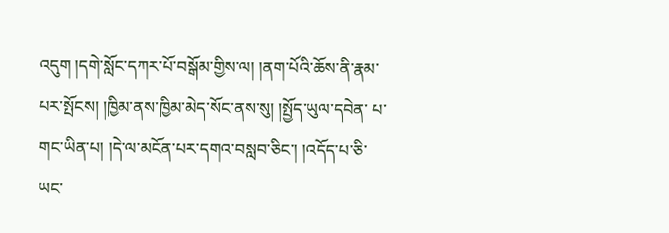འདུག །དགེ་སློང་དཀར་པོ་བསྒོམ་གྱིས་ལ། །ནག་པོའི་ཆོས་ནི་རྣམ་པར་སྤོངས། །ཁྱིམ་ནས་ཁྱིམ་མེད་སོང་ནས་སུ། །སྤྱོད་ཡུལ་དབེན་ པ་གང་ཡིན་པ། །དེ་ལ་མངོན་པར་དགའ་བསླབ་ཅིང་། །འདོད་པ་ཅི་ཡང་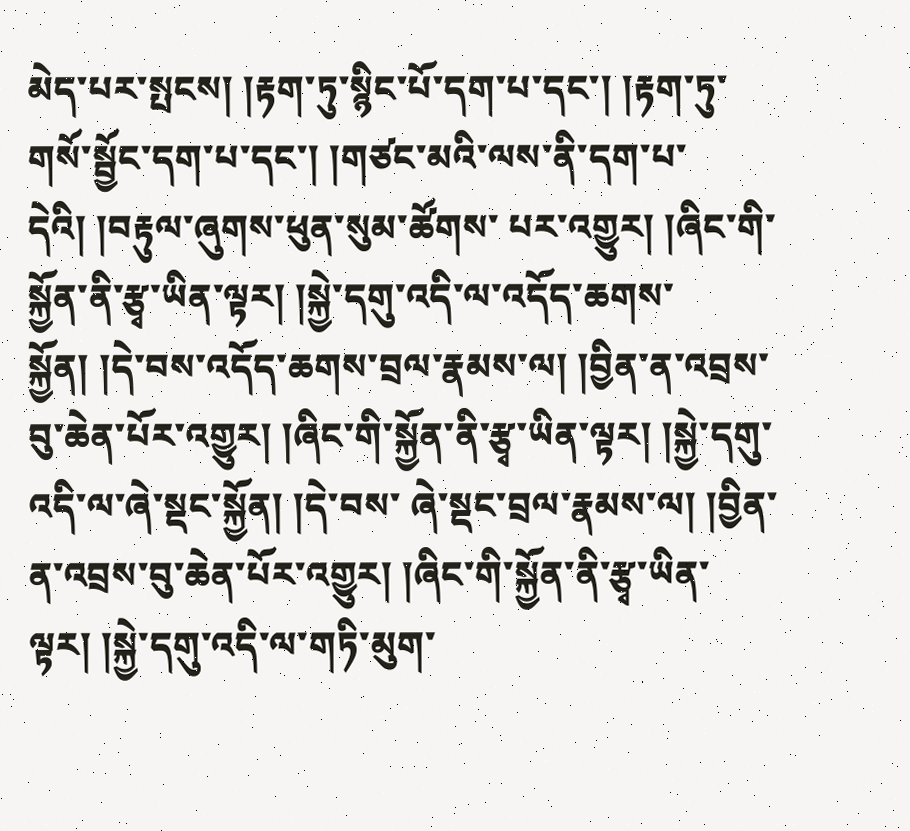མེད་པར་སྤངས། །རྟག་ཏུ་སྙིང་པོ་དག་པ་དང་། །རྟག་ཏུ་གསོ་སྦྱོང་དག་པ་དང་། །གཙང་མའི་ལས་ནི་དག་པ་དེའི། །བརྟུལ་ཞུགས་ཕུན་སུམ་ཚོགས་ པར་འགྱུར། །ཞིང་གི་སྐྱོན་ནི་རྩྭ་ཡིན་ལྟར། །སྐྱེ་དགུ་འདི་ལ་འདོད་ཆགས་སྐྱོན། །དེ་བས་འདོད་ཆགས་བྲལ་རྣམས་ལ། །བྱིན་ན་འབྲས་བུ་ཆེན་པོར་འགྱུར། །ཞིང་གི་སྐྱོན་ནི་རྩྭ་ཡིན་ལྟར། །སྐྱེ་དགུ་འདི་ལ་ཞེ་སྡང་སྐྱོན། །དེ་བས་ ཞེ་སྡང་བྲལ་རྣམས་ལ། །བྱིན་ན་འབྲས་བུ་ཆེན་པོར་འགྱུར། །ཞིང་གི་སྐྱོན་ནི་རྩྭ་ཡིན་ལྟར། །སྐྱེ་དགུ་འདི་ལ་གཏི་མུག་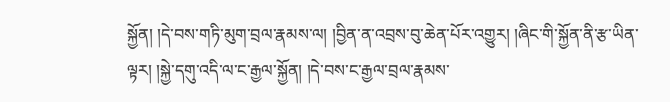སྐྱོན། །དེ་བས་གཏི་མུག་བྲལ་རྣམས་ལ། །བྱིན་ན་འབྲས་བུ་ཆེན་པོར་འགྱུར། །ཞིང་གི་སྐྱོན་ནི་རྩ་ཡིན་ ལྟར། །སྐྱེ་དགུ་འདི་ལ་ང་རྒྱལ་སྐྱོན། །དེ་བས་ང་རྒྱལ་བྲལ་རྣམས་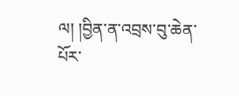ལ། །བྱིན་ན་འབྲས་བུ་ཆེན་པོར་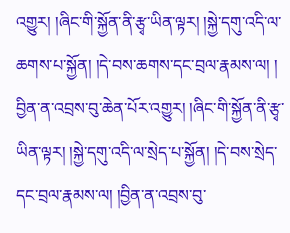འགྱུར། །ཞིང་གི་སྐྱོན་ནི་རྩྭ་ཡིན་ལྟར། །སྐྱེ་དགུ་འདི་ལ་ཆགས་པ་སྐྱོན། །དེ་བས་ཆགས་དང་བྲལ་རྣམས་ལ། ། བྱིན་ན་འབྲས་བུ་ཆེན་པོར་འགྱུར། །ཞིང་གི་སྐྱོན་ནི་རྩྭ་ཡིན་ལྟར། །སྐྱེ་དགུ་འདི་ལ་སྲེད་པ་སྐྱོན། །དེ་བས་སྲེད་དང་བྲལ་རྣམས་ལ། །བྱིན་ན་འབྲས་བུ་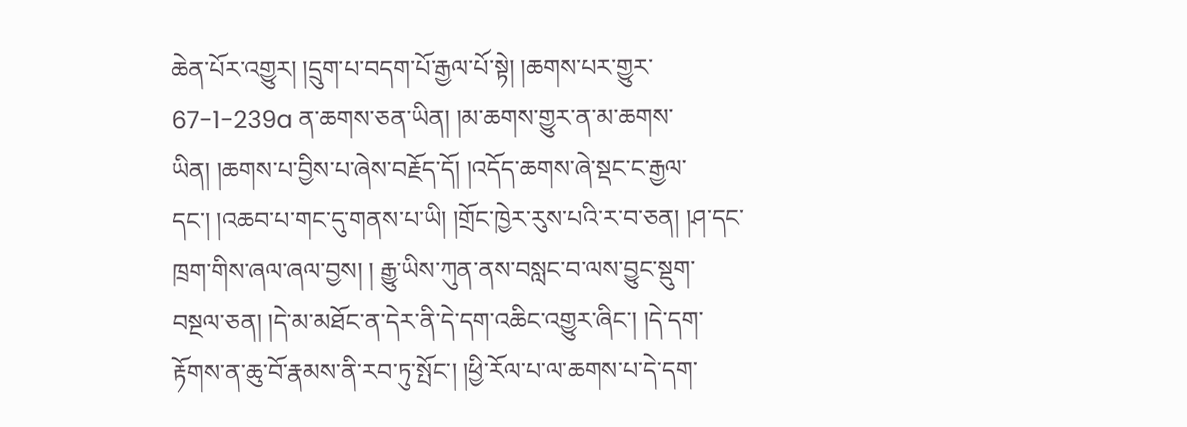ཆེན་པོར་འགྱུར། །དྲུག་པ་བདག་པོ་རྒྱལ་པོ་སྟེ། །ཆགས་པར་གྱུར་ 67-1-239a ན་ཆགས་ཅན་ཡིན། །མ་ཆགས་གྱུར་ན་མ་ཆགས་ཡིན། །ཆགས་པ་བྱིས་པ་ཞེས་བརྗོད་དོ། །འདོད་ཆགས་ཞེ་སྡང་ང་རྒྱལ་དང་། །འཆབ་པ་གང་དུ་གནས་པ་ཡི། །གྲོང་ཁྱེར་རུས་པའི་ར་བ་ཅན། །ཤ་དང་ཁྲག་གིས་ཞལ་ཞལ་བྱས། ། རྒྱུ་ཡིས་ཀུན་ནས་བསླང་བ་ལས་བྱུང་སྡུག་བསྔལ་ཅན། །དེ་མ་མཐོང་ན་དེར་ནི་དེ་དག་འཆིང་འགྱུར་ཞིང་། །དེ་དག་རྟོགས་ན་ཆུ་བོ་རྣམས་ནི་རབ་ཏུ་སྤོང་། །ཕྱི་རོལ་པ་ལ་ཆགས་པ་དེ་དག་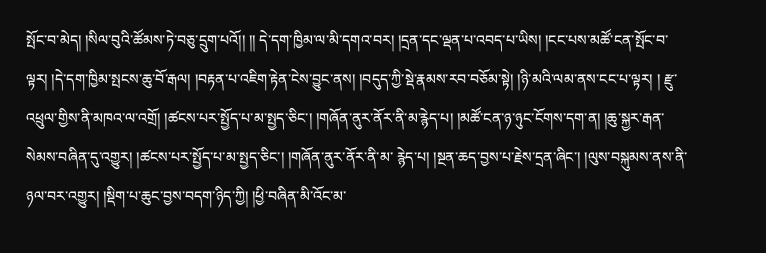སྤོང་བ་མེད། །སིལ་བུའི་ཚོམས་ཏེ་བཅུ་དྲུག་པའོ།། །། དེ་དག་ཁྱིམ་ལ་མི་དགའ་བར། །དྲན་དང་ལྡན་པ་འབད་པ་ཡིས། །ངང་པས་མཚོ་ངན་སྤོང་བ་ལྟར། །དེ་དག་ཁྱིམ་སྤངས་ཆུ་བོ་རྒལ། །བརྟན་པ་འཇིག་རྟེན་ངེས་བྱུང་ནས། །བདུད་ཀྱི་སྡེ་རྣམས་རབ་བཅོམ་སྟེ། །ཉི་མའི་ལམ་ནས་ངང་པ་ལྟར། ། རྫུ་འཕྲུལ་གྱིས་ནི་མཁའ་ལ་འགྲོ། །ཚངས་པར་སྤྱོད་པ་མ་སྤྱད་ཅིང་། །གཞོན་ནུར་ནོར་ནི་མ་རྙེད་པ། །མཚོ་ངན་ཉ་ཉུང་ངོགས་དག་ན། །ཆུ་སྐྱར་རྒན་སེམས་བཞིན་དུ་འགྱུར། །ཚངས་པར་སྤྱོད་པ་མ་སྤྱད་ཅིང་། །གཞོན་ནུར་ནོར་ནི་མ་ རྙེད་པ། །སྔན་ཆད་བྱས་པ་རྗེས་དྲན་ཞིང་། །ལུས་བསྐུམས་ནས་ནི་ཉལ་བར་འགྱུར། །སྡིག་པ་ཆུང་བྱས་བདག་ཉིད་ཀྱི། །ཕྱི་བཞིན་མི་འོང་མ་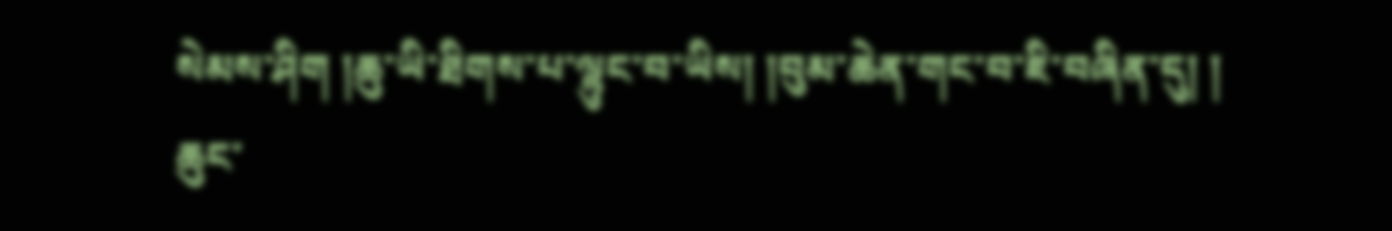སེམས་ཤིག །ཆུ་ཡི་ཐིགས་པ་ལྷུང་བ་ཡིས། །བུམ་ཆེན་གང་བ་ཇི་བཞིན་དུ། ། ཆུང་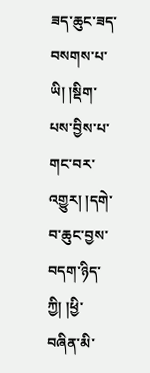ཟད་ཆུང་ཟད་བསགས་པ་ཡི། །སྡིག་པས་བྱིས་པ་གང་བར་འགྱུར། །དགེ་བ་ཆུང་བྱས་བདག་ཉིད་ཀྱི། །ཕྱི་བཞིན་མི་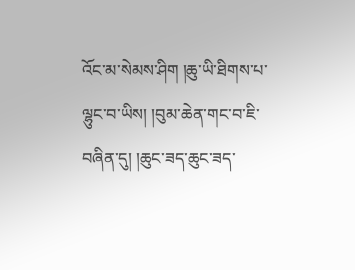འོང་མ་སེམས་ཤིག །ཆུ་ཡི་ཐིགས་པ་ལྷུང་བ་ཡིས། །བུམ་ཆེན་གང་བ་ཇི་བཞིན་དུ། །ཆུང་ཟད་ཆུང་ཟད་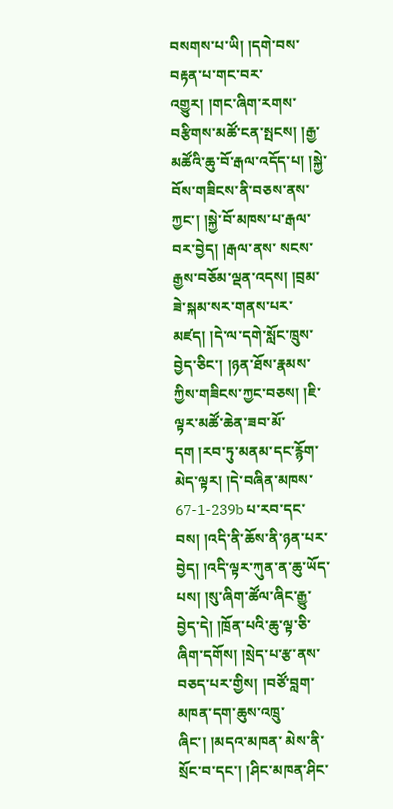བསགས་པ་ཡི། །དགེ་བས་བརྟན་པ་གང་བར་འགྱུར། །གང་ཞིག་རགས་བརྩིགས་མཚོ་ངན་སྤངས། །རྒྱ་མཚོའི་ཆུ་བོ་རྒལ་འདོད་པ། །སྐྱེ་བོས་གཟིངས་ནི་བཅས་ནས་ཀྱང་། །སྐྱེ་བོ་མཁས་པ་རྒལ་བར་བྱེད། །རྒལ་ནས་ སངས་རྒྱས་བཅོམ་ལྡན་འདས། །བྲམ་ཟེ་སྐམ་སར་གནས་པར་མཛད། །དེ་ལ་དགེ་སློང་ཁྲུས་བྱེད་ཅིང་། །ཉན་ཐོས་རྣམས་ཀྱིས་གཟིངས་ཀྱང་བཅས། །ཇི་ལྟར་མཚོ་ཆེན་ཟབ་མོ་དག །རབ་ཏུ་མནམ་དང་རྙོག་མེད་ལྟར། །དེ་བཞིན་མཁས་ 67-1-239b པ་རབ་དང་བས། །འདི་ནི་ཆོས་ནི་ཉན་པར་བྱེད། །འདི་ལྟར་ཀུན་ན་ཆུ་ཡོད་པས། །སུ་ཞིག་ཚོལ་ཞིང་རྒྱུ་བྱེད་དེ། །ཁྲོན་པའི་ཆུ་ལྟ་ཅི་ཞིག་དགོས། །སྲེད་པ་རྩ་ནས་བཅད་པར་གྱིས། །བཙོ་བླག་མཁན་དག་ཆུས་འཁྲུ་ཞིང་། །མདའ་མཁན་ མེས་ནི་སྲོང་བ་དང་། །ཤིང་མཁན་ཤིང་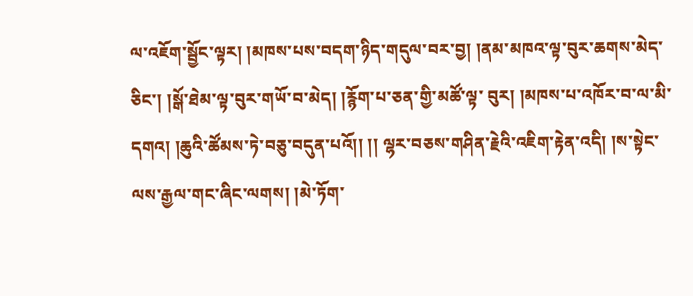ལ་འཇོག་སྦྱོང་ལྟར། །མཁས་པས་བདག་ཉིད་གདུལ་བར་བྱ། །ནམ་མཁའ་ལྟ་བུར་ཆགས་མེད་ཅིང་། །སྒོ་ཐེམ་ལྟ་བུར་གཡོ་བ་མེད། །རྙོག་པ་ཅན་གྱི་མཚོ་ལྟ་ བུར། །མཁས་པ་འཁོར་བ་ལ་མི་དགའ། །ཆུའི་ཚོམས་ཏེ་བཅུ་བདུན་པའོ།། །། ལྷར་བཅས་གཤིན་རྗེའི་འཇིག་རྟེན་འདི། །ས་སྟེང་ལས་རྒྱལ་གང་ཞིང་ལགས། །མེ་ཏོག་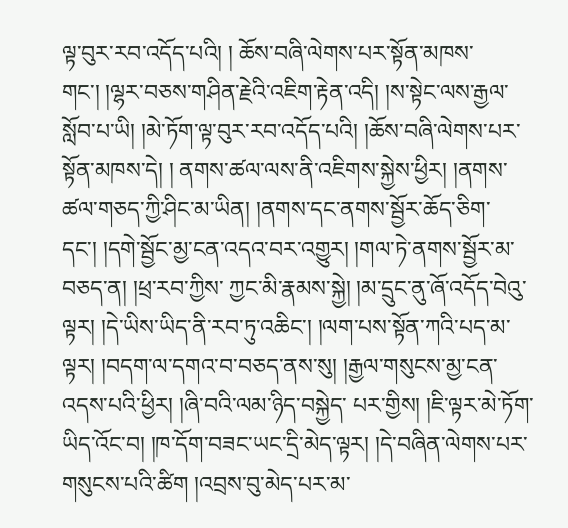ལྟ་བུར་རབ་འདོད་པའི། ། ཆོས་བཞི་ལེགས་པར་སྟོན་མཁས་གང་། །ལྷར་བཅས་གཤིན་རྗེའི་འཇིག་རྟེན་འདི། །ས་སྟེང་ལས་རྒྱལ་སློབ་པ་ཡི། །མེ་ཏོག་ལྟ་བུར་རབ་འདོད་པའི། །ཆོས་བཞི་ལེགས་པར་སྟོན་མཁས་དེ། ། ནགས་ཚལ་ལས་ནི་འཇིགས་སྐྱེས་ཕྱིར། །ནགས་ཚལ་གཅད་ཀྱི་ཤིང་མ་ཡིན། །ནགས་དང་ནགས་སྦྱོར་ཆོད་ཅིག་དང་། །དགེ་སྦྱོང་མྱ་ངན་འདའ་བར་འགྱུར། །གལ་ཏེ་ནགས་སྦྱོར་མ་བཅད་ན། །ཕྲ་རབ་ཀྱིས་ ཀྱང་མི་རྣམས་སྐྱེ། །མ་དྲུང་ནུ་ཞོ་འདོད་བེའུ་ལྟར། །དེ་ཡིས་ཡིད་ནི་རབ་ཏུ་འཆིང་། །ལག་པས་སྟོན་ཀའི་པད་མ་ལྟར། །བདག་ལ་དགའ་བ་བཅད་ནས་སུ། །རྒྱལ་གསུངས་མྱ་ངན་འདས་པའི་ཕྱིར། །ཞི་བའི་ལམ་ཉིད་བསྐྱེད་ པར་གྱིས། །ཇི་ལྟར་མེ་ཏོག་ཡིད་འོང་བ། །ཁ་དོག་བཟང་ཡང་དྲི་མེད་ལྟར། །དེ་བཞིན་ལེགས་པར་གསུངས་པའི་ཚིག །འབྲས་བུ་མེད་པར་མ་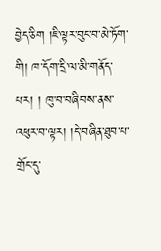བྱེད་ཅིག །ཇི་ལྟར་བུང་བ་མེ་ཏོག་གི། ཁ་དོག་དྲི་ལ་མི་གནོད་པར། ། ཁུ་བ་བཞིབས་ནས་འཕུར་བ་ལྟར། །དེ་བཞིན་ཐུབ་པ་གྲོང་དུ་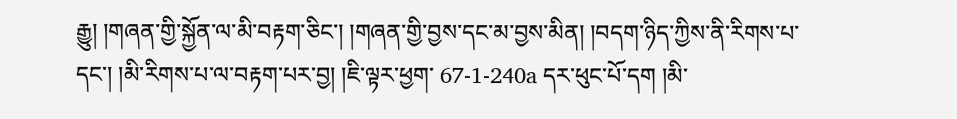རྒྱུ། །གཞན་གྱི་སྐྱོན་ལ་མི་བརྟག་ཅིང་། །གཞན་གྱི་བྱས་དང་མ་བྱས་མིན། །བདག་ཉིད་ཀྱིས་ནི་རིགས་པ་དང་། །མི་རིགས་པ་ལ་བརྟག་པར་བྱ། །ཇི་ལྟར་ཕྱག་ 67-1-240a དར་ཕུང་པོ་དག །མི་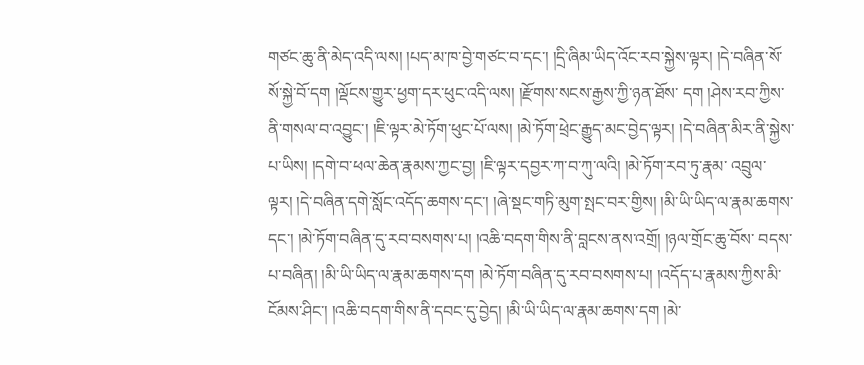གཙང་ཆུ་ནི་མེད་འདི་ལས། །པད་མ་ཁ་བྱེ་གཙང་བ་དང་། །དྲི་ཞིམ་ཡིད་འོང་རབ་སྐྱེས་ལྟར། །དེ་བཞིན་སོ་སོ་སྐྱེ་བོ་དག །ལྡོངས་གྱུར་ཕྱག་དར་ཕུང་འདི་ལས། །རྫོགས་སངས་རྒྱས་ཀྱི་ཉན་ཐོས་ དག །ཤེས་རབ་ཀྱིས་ནི་གསལ་བ་འབྱུང་། །ཇི་ལྟར་མེ་ཏོག་ཕུང་པོ་ལས། །མེ་ཏོག་ཕྲེང་རྒྱུད་མང་བྱེད་ལྟར། །དེ་བཞིན་མིར་ནི་སྐྱེས་པ་ཡིས། །དགེ་བ་ཕལ་ཆེན་རྣམས་ཀྱང་བྱ། །ཇི་ལྟར་དབྱར་ཀ་བ་ཀུ་ལའི། །མེ་ཏོག་རབ་ཏུ་རྣམ་ འབྲུལ་ལྟར། །དེ་བཞིན་དགེ་སློང་འདོད་ཆགས་དང་། །ཞེ་སྡང་གཏི་མུག་སྤང་བར་གྱིས། །མི་ཡི་ཡིད་ལ་རྣམ་ཆགས་དང་། །མེ་ཏོག་བཞིན་དུ་རབ་བསགས་པ། །འཆི་བདག་གིས་ནི་བླངས་ནས་འགྲོ། །ཉལ་གྲོང་ཆུ་བོས་ བདས་པ་བཞིན། །མི་ཡི་ཡིད་ལ་རྣམ་ཆགས་དག །མེ་ཏོག་བཞིན་དུ་རབ་བསགས་པ། །འདོད་པ་རྣམས་ཀྱིས་མི་ངོམས་ཤིང་། །འཆི་བདག་གིས་ནི་དབང་དུ་བྱེད། །མི་ཡི་ཡིད་ལ་རྣམ་ཆགས་དག །མེ་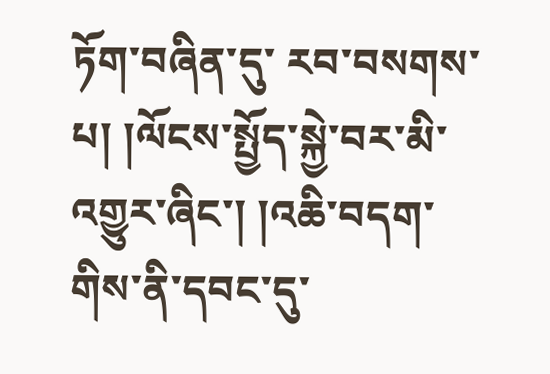ཏོག་བཞིན་དུ་ རབ་བསགས་པ། །ལོངས་སྤྱོད་སྐྱེ་བར་མི་འགྱུར་ཞིང་། །འཆི་བདག་གིས་ནི་དབང་དུ་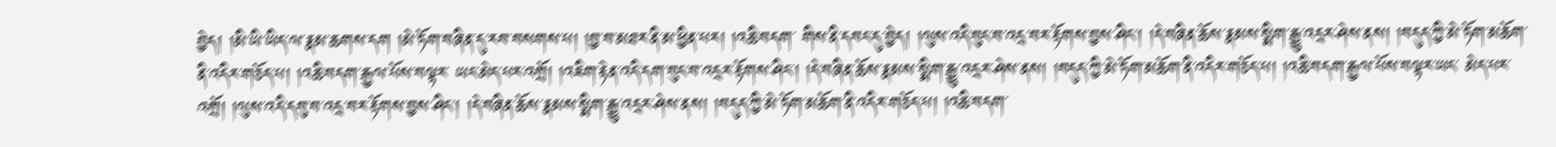བྱེད། །མི་ཡི་ཡིད་ལ་རྣམ་ཆགས་དག །མེ་ཏོག་བཞིན་དུ་རབ་བསགས་པ། །བྱ་བ་མཐར་ནི་མ་ཕྱིན་པར། །འཆི་བདག་ གིས་ནི་དབང་དུ་བྱེད། །ལུས་འདི་བུང་བ་འདྲ་བར་རྟོགས་བྱས་ཤིང་། །དེ་བཞིན་ཆོས་རྣམས་སྨིག་རྒྱུ་འདྲར་ཤེས་ནས། །བདུད་ཀྱི་མེ་ཏོག་མཆོག་ནི་འདིར་གཅོད་པ། །འཆི་བདག་རྒྱལ་པོས་བལྟར་ ཡང་མེད་པར་འགྲོ། །འཇིག་རྟེན་འདི་དག་བུང་བ་འདྲར་རྟོགས་ཤིང་། །དེ་བཞིན་ཆོས་རྣམས་སྨིག་རྒྱུ་འདྲར་ཤེས་ནས། །བདུད་ཀྱི་མེ་ཏོག་མཆོག་ནི་འདིར་གཅོད་པ། །འཆི་བདག་རྒྱལ་པོས་བལྟར་ཡང་ མེད་པར་འགྲོ། །ལུས་འདི་དབུ་བ་འདྲ་བར་རྟོགས་བྱས་ཤིང་། །དེ་བཞིན་ཆོས་རྣམས་སྨིག་རྒྱུ་འདྲར་ཤེས་ནས། །བདུད་ཀྱི་མེ་ཏོག་མཆོག་ནི་འདིར་གཅོད་པ། །འཆི་བདག་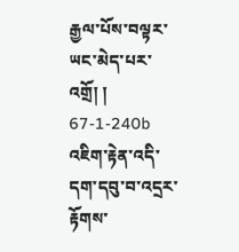རྒྱལ་པོས་བལྟར་ཡང་མེད་པར་འགྲོ། ། 67-1-240b འཇིག་རྟེན་འདི་དག་དབུ་བ་འདྲར་རྟོགས་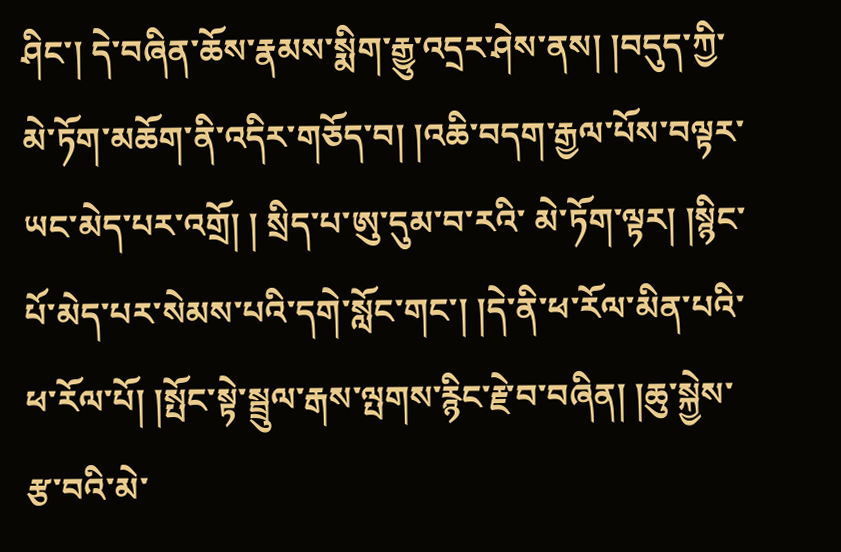ཤིང་། དེ་བཞིན་ཆོས་རྣམས་སྨིག་རྒྱུ་འདྲར་ཤེས་ནས། །བདུད་ཀྱི་མེ་ཏོག་མཆོག་ནི་འདིར་གཅོད་བ། །འཆི་བདག་རྒྱལ་པོས་བལྟར་ཡང་མེད་པར་འགྲོ། ། སྲིད་པ་ཨུ་དུམ་བ་རའི་ མེ་ཏོག་ལྟར། །སྙིང་པོ་མེད་པར་སེམས་པའི་དགེ་སློང་གང་། །དེ་ནི་ཕ་རོལ་མིན་པའི་ཕ་རོལ་པོ། །སྤོང་སྟེ་སྦྲུལ་རྒས་ལྤགས་རྙིང་རྗེ་བ་བཞིན། །ཆུ་སྐྱེས་རྩ་བའི་མེ་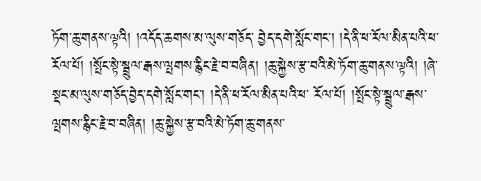ཏོག་ཆུ་གནས་ལྟའི། །འདོད་ཆགས་མ་ལུས་གཅོད་ བྱེད་དགེ་སློང་གང་། །དེ་ནི་ཕ་རོལ་མིན་པའི་ཕ་རོལ་པོ། །སྤོང་སྟེ་སྦྲུལ་རྒས་ལྤགས་རྙིང་རྗེ་བ་བཞིན། །ཆུ་སྐྱེས་རྩ་བའི་མེ་ཏོག་ཆུ་གནས་ལྟའི། །ཞེ་སྡང་མ་ལུས་གཅོད་བྱེད་དགེ་སློང་གང་། །དེ་ནི་ཕ་རོལ་མིན་པའི་ཕ་ རོལ་པོ། །སྤོང་སྟེ་སྦྲུལ་རྒས་ལྤགས་རྙིང་རྗེ་བ་བཞིན། །ཆུ་སྐྱེས་རྩ་བའི་མེ་ཏོག་ཆུ་གནས་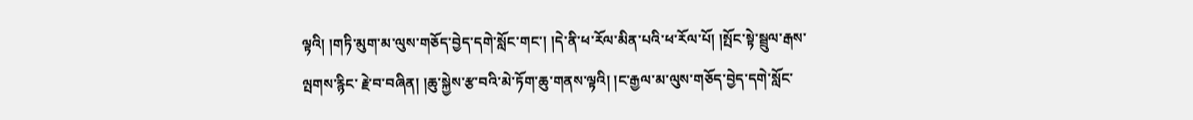ལྟའི། །གཏི་མུག་མ་ལུས་གཅོད་བྱེད་དགེ་སློང་གང་། །དེ་ནི་ཕ་རོལ་མིན་པའི་ཕ་རོལ་པོ། །སྤོང་སྟེ་སྦྲུལ་རྒས་ལྤགས་རྙིང་ རྗེ་བ་བཞིན། །ཆུ་སྐྱེས་རྩ་བའི་མེ་ཏོག་ཆུ་གནས་ལྟའི། །ང་རྒྱལ་མ་ལུས་གཅོད་བྱེད་དགེ་སློང་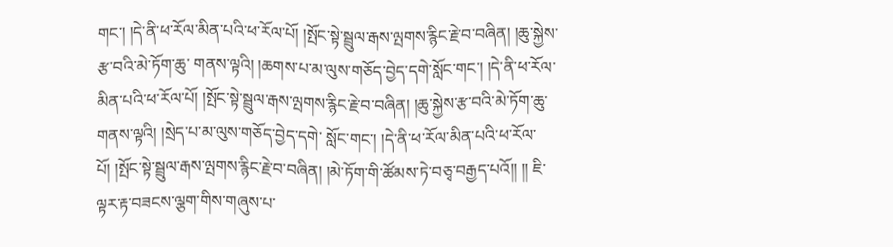གང་། །དེ་ནི་ཕ་རོལ་མིན་པའི་ཕ་རོལ་པོ། །སྤོང་སྟེ་སྦྲུལ་རྒས་ལྤགས་རྙིང་རྗེ་བ་བཞིན། །ཆུ་སྐྱེས་རྩ་བའི་མེ་ཏོག་ཆུ་ གནས་ལྟའི། །ཆགས་པ་མ་ལུས་གཅོད་བྱེད་དགེ་སློང་གང་། །དེ་ནི་ཕ་རོལ་མིན་པའི་ཕ་རོལ་པོ། །སྤོང་སྟེ་སྦྲུལ་རྒས་ལྤགས་རྙིང་རྗེ་བ་བཞིན། །ཆུ་སྐྱེས་རྩ་བའི་མེ་ཏོག་ཆུ་གནས་ལྟའི། །སྲེད་པ་མ་ལུས་གཅོད་བྱེད་དགེ་ སློང་གང་། །དེ་ནི་ཕ་རོལ་མིན་པའི་ཕ་རོལ་པོ། །སྤོང་སྟེ་སྦྲུལ་རྒས་ལྤགས་རྙིང་རྗེ་བ་བཞིན། །མེ་ཏོག་གི་ཚོམས་ཏེ་བཅྭ་བརྒྱད་པའོ།། །། ཇི་ལྟར་རྟ་བཟངས་ལྕག་གིས་གཞུས་པ་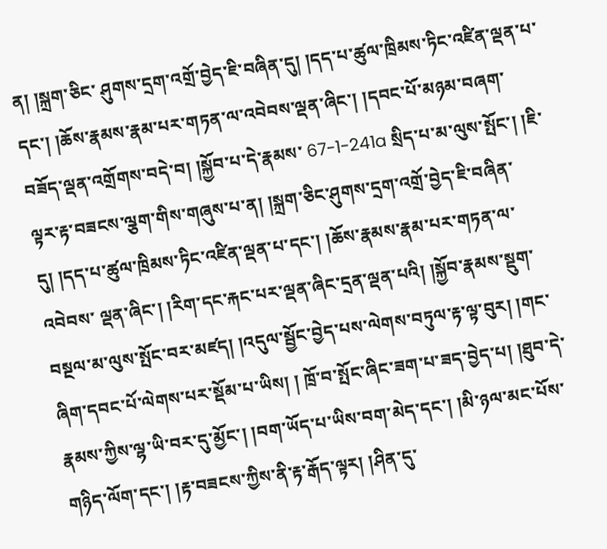ན། །སྐྲག་ཅིང་ ཤུགས་དྲག་འགྲོ་བྱེད་ཇི་བཞིན་དུ། །དད་པ་ཚུལ་ཁྲིམས་ཏིང་འཛིན་ལྡན་པ་དང་། །ཆོས་རྣམས་རྣམ་པར་གཏན་ལ་འབེབས་ལྡན་ཞིང་། །དབང་པོ་མཉམ་བཞག་བཟོད་ལྡན་འགྲོགས་བདེ་བ། །སྐྱོབ་པ་དེ་རྣམས་ 67-1-241a སྲིད་པ་མ་ལུས་སྤོང་། །ཇི་ལྟར་རྟ་བཟངས་ལྕག་གིས་གཞུས་པ་ན། །སྐྲག་ཅིང་ཤུགས་དྲག་འགྲོ་བྱེད་ཇི་བཞིན་དུ། །དད་པ་ཚུལ་ཁྲིམས་ཏིང་འཛིན་ལྡན་པ་དང་། །ཆོས་རྣམས་རྣམ་པར་གཏན་ལ་འབེབས་ ལྡན་ཞིང་། །རིག་དང་རྐང་པར་ལྡན་ཞིང་དྲན་ལྡན་པའི། །སྐྱོབ་རྣམས་སྡུག་བསྔལ་མ་ལུས་སྤོང་བར་མཛད། །འདུལ་སྦྱོང་བྱེད་པས་ལེགས་བཏུལ་རྟ་ལྟ་བུར། །གང་ཞིག་དབང་པོ་ལེགས་པར་སྡོམ་པ་ཡིས། ། ཁྲོ་བ་སྤོང་ཞིང་ཟག་པ་ཟད་བྱེད་པ། །ཐུབ་དེ་རྣམས་ཀྱིས་ལྷ་ཡི་བར་དུ་མྱོང་། །བག་ཡོད་པ་ཡིས་བག་མེད་དང་། །མི་ཉལ་མང་པོས་གཉིད་ལོག་དང་། །རྟ་བཟངས་ཀྱིས་ནི་རྟ་རྒོད་ལྟར། །ཤིན་དུ་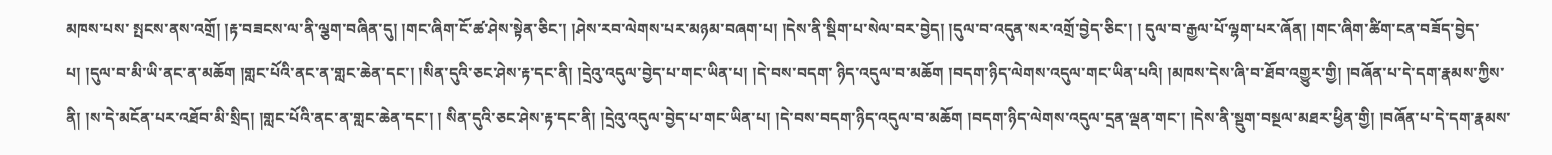མཁས་པས་ སྤངས་ནས་འགྲོ། །རྟ་བཟངས་ལ་ནི་ལྕག་བཞིན་དུ། །གང་ཞིག་ངོ་ཚ་ཤེས་སྟེན་ཅིང་། །ཤེས་རབ་ལེགས་པར་མཉམ་བཞག་པ། །དེས་ནི་སྡིག་པ་སེལ་བར་བྱེད། །དུལ་བ་འདུན་སར་འགྲོ་བྱེད་ཅིང་། ། དུལ་བ་རྒྱལ་པོ་ལྷག་པར་ཞོན། །གང་ཞིག་ཚིག་ངན་བཟོད་བྱེད་པ། །དུལ་བ་མི་ཡི་ནང་ན་མཆོག །གླང་པོའི་ནང་ན་གླང་ཆེན་དང་། །སིན་དུའི་ཅང་ཤེས་རྟ་དང་ནི། །དྲེའུ་འདུལ་བྱེད་པ་གང་ཡིན་པ། །དེ་བས་བདག་ ཉིད་འདུལ་བ་མཆོག །བདག་ཉིད་ལེགས་འདུལ་གང་ཡིན་པའི། །མཁས་དེས་ཞི་བ་ཐོབ་འགྱུར་གྱི། །བཞོན་པ་དེ་དག་རྣམས་ཀྱིས་ནི། །ས་དེ་མངོན་པར་འཐོབ་མི་སྲིད། །གླང་པོའི་ནང་ན་གླང་ཆེན་དང་། ། སིན་དུའི་ཅང་ཤེས་རྟ་དང་ནི། །དྲེའུ་འདུལ་བྱེད་པ་གང་ཡིན་པ། །དེ་བས་བདག་ཉིད་འདུལ་བ་མཆོག །བདག་ཉིད་ལེགས་འདུལ་དྲན་ལྡན་གང་། །དེས་ནི་སྡུག་བསྔལ་མཐར་ཕྱིན་གྱི། །བཞོན་པ་དེ་དག་རྣམས་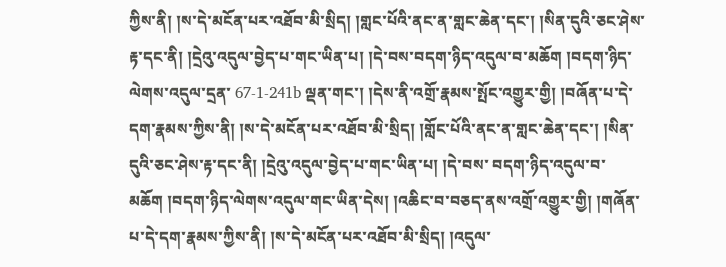ཀྱིས་ནི། །ས་དེ་མངོན་པར་འཐོབ་མི་སྲིད། །གླང་པོའི་ནང་ན་གླང་ཆེན་དང་། །སིན་དུའི་ཅང་ཤེས་རྟ་དང་ནི། །དྲེའུ་འདུལ་བྱེད་པ་གང་ཡིན་པ། །དེ་བས་བདག་ཉིད་འདུལ་བ་མཆོག །བདག་ཉིད་ལེགས་འདུལ་དྲན་ 67-1-241b ལྡན་གང་། །དེས་ནི་འགྲོ་རྣམས་སྤོང་འགྱུར་གྱི། །བཞོན་པ་དེ་དག་རྣམས་ཀྱིས་ནི། །ས་དེ་མངོན་པར་འཐོབ་མི་སྲིད། །གློང་པོའི་ནང་ན་གླང་ཆེན་དང་། །སིན་དུའི་ཅང་ཤེས་རྟ་དང་ནི། །དྲེའུ་འདུལ་བྱེད་པ་གང་ཡིན་པ། །དེ་བས་ བདག་ཉིད་འདུལ་བ་མཆོག །བདག་ཉིད་ལེགས་འདུལ་གང་ཡིན་དེས། །འཆིང་བ་བཅད་ནས་འགྲོ་འགྱུར་གྱི། །གཞོན་པ་དེ་དག་རྣམས་ཀྱིས་ནི། །ས་དེ་མངོན་པར་འཐོབ་མི་སྲིད། །འདུལ་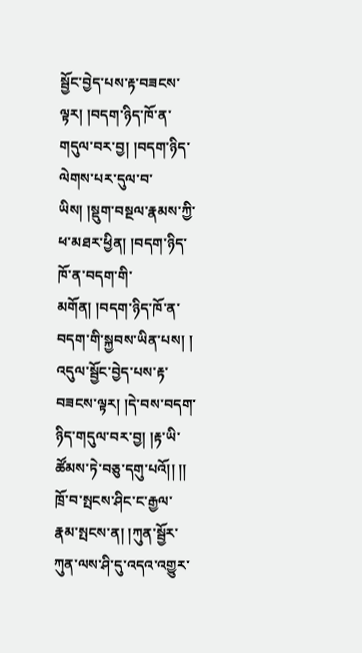སྦྱོང་བྱེད་པས་རྟ་བཟངས་ ལྟར། །བདག་ཉིད་ཁོ་ན་གདུལ་བར་བྱ། །བདག་ཉིད་ལེགས་པར་དུལ་བ་ཡིས། །སྡུག་བསྔལ་རྣམས་ཀྱི་ཕ་མཐར་ཕྱིན། །བདག་ཉིད་ཁོ་ན་བདག་གི་མགོན། །བདག་ཉིད་ཁོ་ན་བདག་གི་སྐྱབས་ཡིན་པས། ། འདུལ་སྦྱོང་བྱེད་པས་རྟ་བཟངས་ལྟར། །དེ་བས་བདག་ཉིད་གདུལ་བར་བྱ། །རྟ་ཡི་ཚོམས་ཏེ་བཅུ་དགུ་པའོ།། །། ཁྲོ་བ་སྤངས་ཤིང་ང་རྒྱལ་རྣམ་སྤངས་ན། །ཀུན་སྦྱོར་ཀུན་ལས་ཤི་དུ་འདའ་འགྱུར་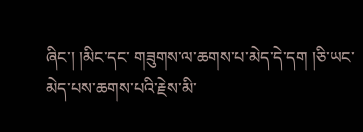ཞིང་། །མིང་དང་ གཟུགས་ལ་ཆགས་པ་མེད་དེ་དག །ཅི་ཡང་མེད་པས་ཆགས་པའི་རྗེས་མི་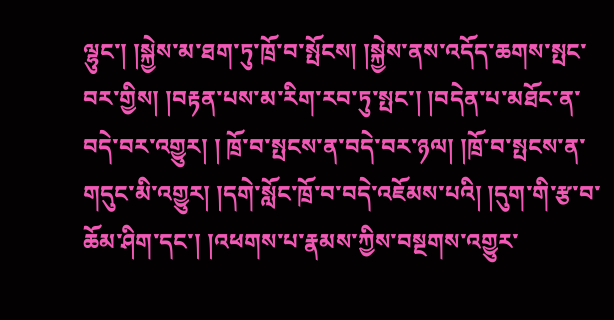ལྷུང་། །སྐྱེས་མ་ཐག་ཏུ་ཁྲོ་བ་སྤོངས། །སྐྱེས་ནས་འདོད་ཆགས་སྤང་བར་གྱིས། །བརྟན་པས་མ་རིག་རབ་ཏུ་སྤང་། །བདེན་པ་མཐོང་ན་བདེ་བར་འགྱུར། ། ཁྲོ་བ་སྤངས་ན་བདེ་བར་ཉལ། །ཁྲོ་བ་སྤངས་ན་གདུང་མི་འགྱུར། །དགེ་སློང་ཁྲོ་བ་བདེ་འཇོམས་པའི། །དུག་གི་རྩ་བ་ཆོམ་ཤིག་དང་། །འཕགས་པ་རྣམས་ཀྱིས་བསྔགས་འགྱུར་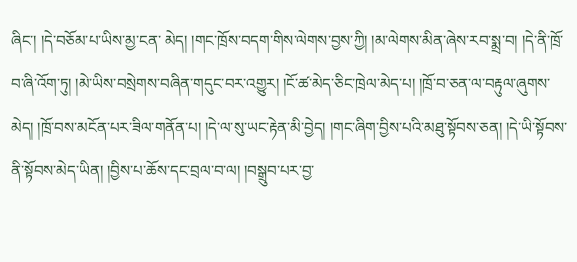ཞིང་། །དེ་བཅོམ་པ་ཡིས་མྱ་ངན་ མེད། །གང་ཁྲོས་བདག་གིས་ལེགས་བྱས་ཀྱི། །མ་ལེགས་མིན་ཞེས་རབ་སྨྲ་བ། །དེ་ནི་ཁྲོ་བ་ཞི་འོག་ཏུ། །མེ་ཡིས་བསྲེགས་བཞིན་གདུང་བར་འགྱུར། །ངོ་ཚ་མེད་ཅིང་ཁྲེལ་མེད་པ། །ཁྲོ་བ་ཅན་ལ་བརྟུལ་ཞུགས་ མེད། །ཁྲོ་བས་མངོན་པར་ཟིལ་གནོན་པ། །དེ་ལ་སུ་ཡང་རྟེན་མི་བྱེད། །གང་ཞིག་བྱིས་པའི་མཐུ་སྟོབས་ཅན། །དེ་ཡི་སྟོབས་ནི་སྟོབས་མེད་ཡིན། །བྱིས་པ་ཆོས་དང་བྲལ་བ་ལ། །བསྒྲུབ་པར་བྱ་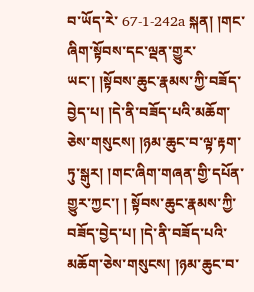བ་ཡོད་རེ་ 67-1-242a སྐན། །གང་ཞིག་སྟོབས་དང་ལྡན་གྱུར་ཡང་། །སྟོབས་ཆུང་རྣམས་ཀྱི་བཟོད་བྱེད་པ། །དེ་ནི་བཟོད་པའི་མཆོག་ཅེས་གསུངས། །ཉམ་ཆུང་བ་ལྟ་རྟག་ཏུ་སྒུར། །གང་ཞིག་གཞན་གྱི་དཔོན་གྱུར་ཀྱང་། ། སྟོབས་ཆུང་རྣམས་ཀྱི་བཟོད་བྱེད་པ། །དེ་ནི་བཟོད་པའི་མཆོག་ཅེས་གསུངས། །ཉམ་ཆུང་བ་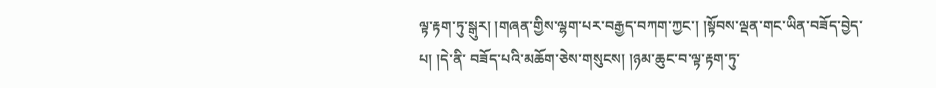ལྟ་རྟག་ཏུ་སྒུར། །གཞན་གྱིས་ལྷག་པར་བརྒྱད་བཀག་ཀྱང་། །སྟོབས་ལྡན་གང་ཡིན་བཟོད་བྱེད་པ། །དེ་ནི་ བཟོད་པའི་མཆོག་ཅེས་གསུངས། །ཉམ་ཆུང་བ་ལྟ་རྟག་ཏུ་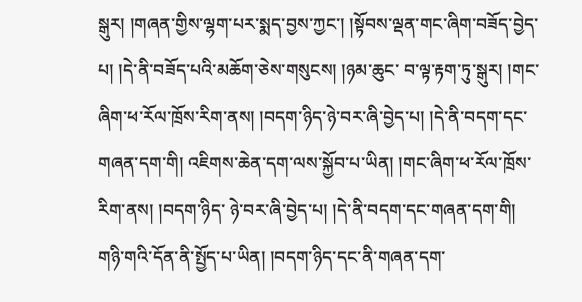སྒུར། །གཞན་གྱིས་ལྷག་པར་སྨད་བྱས་ཀྱང་། །སྟོབས་ལྡན་གང་ཞིག་བཟོད་བྱེད་པ། །དེ་ནི་བཟོད་པའི་མཆོག་ཅེས་གསུངས། །ཉམ་ཆུང་ བ་ལྟ་རྟག་ཏུ་སྒུར། །གང་ཞིག་ཕ་རོལ་ཁྲོས་རིག་ནས། །བདག་ཉིད་ཉེ་བར་ཞི་བྱེད་པ། །དེ་ནི་བདག་དང་གཞན་དག་གི། འཇིགས་ཆེན་དག་ལས་སྐྱོབ་པ་ཡིན། །གང་ཞིག་ཕ་རོལ་ཁྲོས་རིག་ནས། །བདག་ཉིད་ ཉེ་བར་ཞི་བྱེད་པ། །དེ་ནི་བདག་དང་གཞན་དག་གི། གཉི་གའི་དོན་ནི་སྤྱོད་པ་ཡིན། །བདག་ཉིད་དང་ནི་གཞན་དག་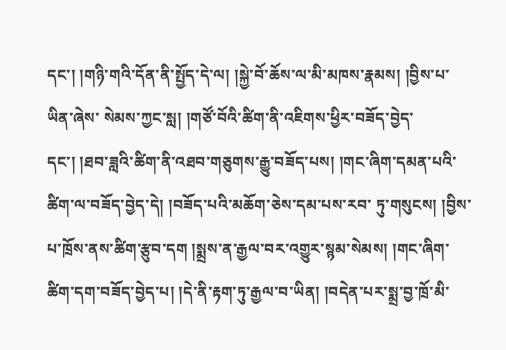དང་། །གཉི་གའི་དོན་ནི་སྤྱོད་དེ་ལ། །སྐྱེ་བོ་ཆོས་ལ་མི་མཁས་རྣམས། །བྱིས་པ་ཡིན་ཞེས་ སེམས་ཀྱང་སླ། །གཙོ་བོའི་ཚིག་ནི་འཇིགས་ཕྱིར་བཟོད་བྱེད་དང་། །ཐབ་ཟླའི་ཚིག་ནི་འཐབ་གཅུགས་རྒྱུ་བཟོད་པས། །གང་ཞིག་དམན་པའི་ཚིག་ལ་བཟོད་བྱེད་དེ། །བཟོད་པའི་མཆོག་ཅེས་དམ་པས་རབ་ ཏུ་གསུངས། །བྱིས་པ་ཁྲོས་ནས་ཚིག་རྩུབ་དག །སྨྲས་ན་རྒྱལ་བར་འགྱུར་སྙམ་སེམས། །གང་ཞིག་ཚིག་དག་བཟོད་བྱེད་པ། །དེ་ནི་རྟག་ཏུ་རྒྱལ་བ་ཡིན། །བདེན་པར་སྨྲ་བྱ་ཁྲོ་མི་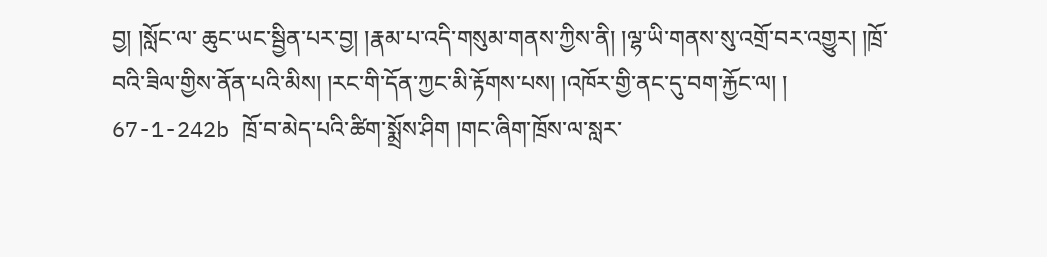བྱ། །སློང་ལ་ ཆུང་ཡང་སྦྱིན་པར་བྱ། །རྣམ་པ་འདི་གསུམ་གནས་ཀྱིས་ནི། །ལྷ་ཡི་གནས་སུ་འགྲོ་བར་འགྱུར། །ཁྲོ་བའི་ཟིལ་གྱིས་ནོན་པའི་མིས། །རང་གི་དོན་ཀྱང་མི་རྟོགས་པས། །འཁོར་གྱི་ནང་དུ་བག་རྐྱོང་ལ། ། 67-1-242b ཁྲོ་བ་མེད་པའི་ཚིག་སྨྲོས་ཤིག །གང་ཞིག་ཁྲོས་ལ་སླར་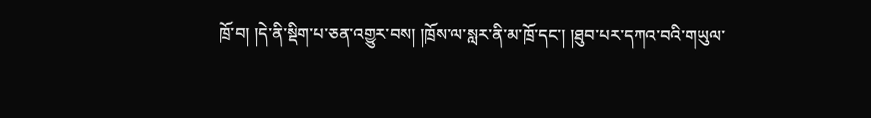ཁྲོ་བ། །དེ་ནི་སྡིག་པ་ཅན་འགྱུར་བས། །ཁྲོས་ལ་སླར་ནི་མ་ཁྲོ་དང་། །ཐུབ་པར་དཀའ་བའི་གཡུལ་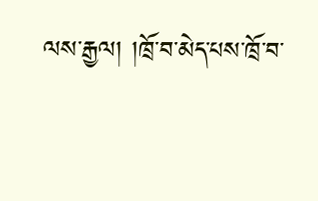ལས་རྒྱལ། །ཁྲོ་བ་མེད་པས་ཁྲོ་བ་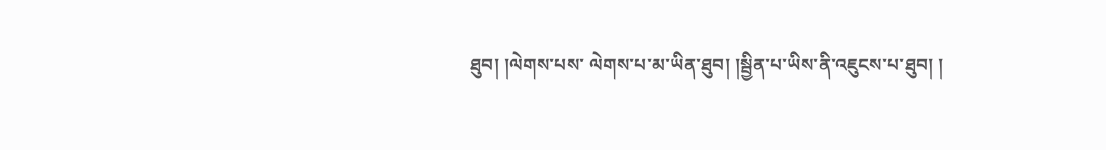ཐུབ། །ལེགས་པས་ ལེགས་པ་མ་ཡིན་ཐུབ། །སྦྱིན་པ་ཡིས་ནི་འཇུངས་པ་ཐུབ། །